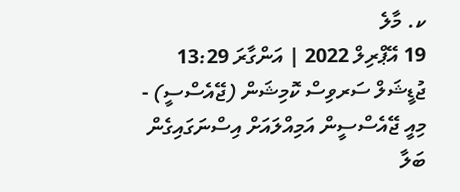ކ. މާލެ
19 އޭޕްރިލް 2022 | އަންގާރަ 13:29
ޖުޑީޝަލް ސަރވިސް ކޮމިޝަން (ޖޭއެސްސީ) - މިއީ ޖޭއެސްސީން އަމިއްލައަށް އިސްނަގައިގެން ބަލާ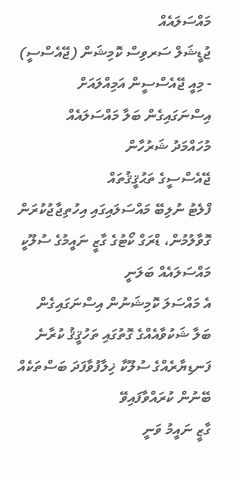މައްސަލައެއް
ޖުޑީޝަލް ސަރވިސް ކޮމިޝަން (ޖޭއެސްސީ) - މިއީ ޖޭއެސްސީން އަމިއްލައަށް އިސްނަގައިގެން ބަލާ މައްސަލައެއް
މުހައްމަދު ޝަރުހާން
ޖޭއެސްސީގެ ތަޙުޤީޤުތައް
ފްލެޓު ނުލިބޭ މައްސަލައިގައި އިހުތިޖާޖުކުރަން ގޮވާލުމުން، ޑްރަގް ކޯޓުގެ ގާޒީ ނައީމުގެ ސުލޫކީ މައްސަލައެއް ބަލަނީ
އެ މައްސަލަ ކޮމިޝަނުން އިސްނަގައިގެން ބަލާ ޝަކުވާއެއްގެ ގޮތުގައި ތަހުޤީޤު ކުރާނެ
ފަނޑިޔާރެއްގެ ސުލޫކާ ޚިލާފުވާފަދަ ބަސްތަކެއް ބޭނުން ކުރައްވާފައިވޭ
ގާޒީ ނައީމު ވަނީ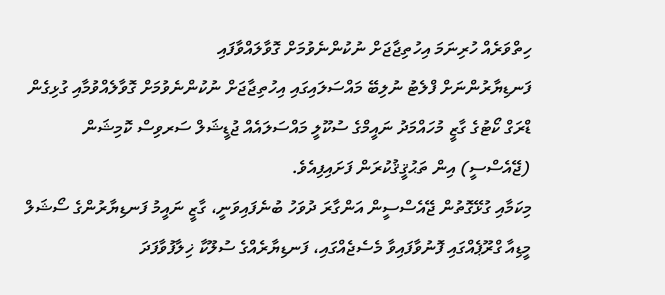ހިތްވަރެއް ހުރިނަމަ އިހުތިޖާޖަށް ނުކުންނެވުމަށް ގޮވާލައްވާފައި
ފަނޑިޔާރުންނަށް ފްލެޓު ނުލިބޭ މައްސަލައިގައި އިހުތިޖާޖަށް ނުކުންނެވުމަށް ގޮވާލެއްވުމާއި ގުޅިގެން ޑްރަގް ކޯޓުގެ ގާޒީ މުހައްމަދު ނައީމްގެ ސުކޫލީ މައްސަލައެއް ޖުޑީޝަލް ސަރވިސް ކޮމިޝަން (ޖޭއެސްސީ) އިން ތަޙުޤީޤުކުރަން ފަށައިފިއެވެ.
މިކަމާއި ގުޅޭގޮތުން ޖޭއެސްސީން އަންގާރަ ދުވަހު ބުނެފައިވަނީ، ގާޒީ ނައީމު ފަނޑިޔާރުންގެ ސޯޝަލް މީޑިއާ ގްރޫޕެއްގައި ފޮނުވާފައިވާ މެސެޖެއްގައި، ފަނޑިޔާރެއްގެ ސުލޫކާ ޚިލާފުވާފަދަ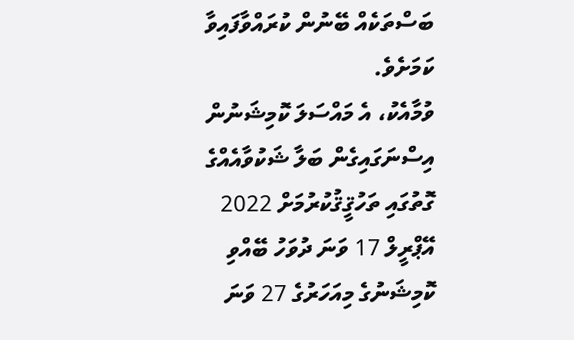ބަސްތަކެއް ބޭނުން ކުރައްވާފައިވާ ކަމަށެވެ.
ވުމާއެކު، އެ މައްސަލަ ކޮމިޝަނުން އިސްނަގައިގެން ބަލާ ޝަކުވާއެއްގެ ގޮތުގައި ތަހުޤީޤުކުރުމަށް 2022 އޭޕްރީލް 17 ވަނަ ދުވަހު ބޭއްވި ކޮމިޝަނުގެ މިއަހަރުގެ 27 ވަނަ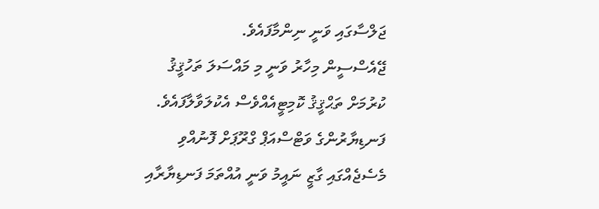ޖަލްސާގައި ވަނީ ނިންމާފައެވެ.
ޖޭއެސްސީން މިހާރު ވަނީ މި މައްސަލަ ތަހުޤީޤު ކުރުމަށް ތަޙްޤީޤު ކޮމިޓީއެއްވެސް އެކުލަވާލާފައެވެ.
ފަނޑިޔާރުންގެ ވަޓްސްއަޕް ގްރޫޕަށް ފޮނުއްވި މެސެޖެއްގައި ގާޒީ ނައީމު ވަނީ އުއްތަމަ ފަނޑިޔާރާއި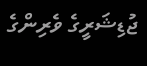ޖުޑިޝަރީގެ ވެރިންގެ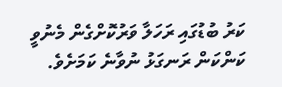ކަރު ބުޑުގައި ރަހަލާ ވަރުކޮށްގެން މެނުވީ ކަންކަން ރަނގަޅު ނުވާނެ ކަމަށެވެ.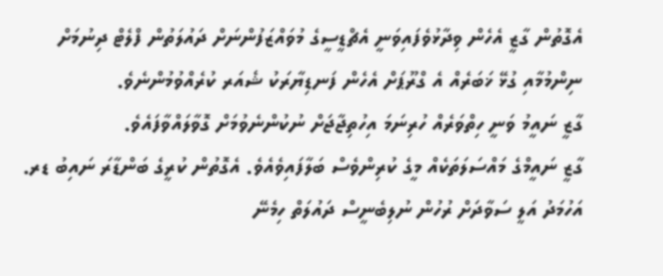އެގޮތުން ގާޒީ އެހެން ވިދާޅުވެފައިވަނީ އެޗްޑީސީގެ މުވައްޒަފުންނަށް ދައުލަތުން ފްލެޓް ދިނުމަށް ނިންމުމާއި ގުޅޭ ޚަބަރެއް އެ ގްރޫޕަށް އެހެން ފަނޑިޔާރަކު ޝެއަރ ކުރެއްވުމުންނެވެ.
ގާޒީ ނައީމު ވަނީ ހިތްވަރެއް ހުރިނަމަ އިހުތިޖާޖަށް ނުކުންނެވުމަށް ގޮވާލައްވާފައެވެ.
ގާޒީ ނައީމްގެ މައްސަލަތަކެއް މީގެ ކުރިންވެސް ބަލާފައިވެއެވެ. އެގޮތުން ކުރީގެ ބަންޑާރަ ނައިބު ޑރ. އަހުމަދު އަލީ ސަވާދަށް ރުހުން ނުލިބެނީސް ދައުލަތް ހިމެނޭ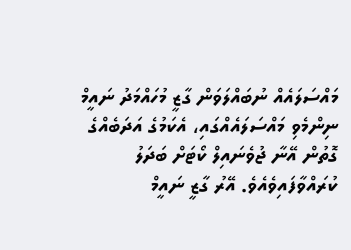މައްސަލައެއް ނުބައްލަވަން ގާޒީ މުހައްމަދު ނައީމް ނިންމެވި މައްސަލައެއްގައި، އެކަމުގެ އަދަބެއްގެ ގޮތުން އޭނާ ޖުވެނައިލް ކޯޓަށް ބަދަލު ކުރައްވާފައިވެއެވެ. އޭރު ގާޒީ ނައީމް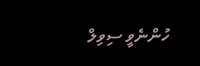ހުންނެވީ ސިވިލް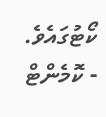ކޯޓުގައެވެ.
- ކޮމެންޓް